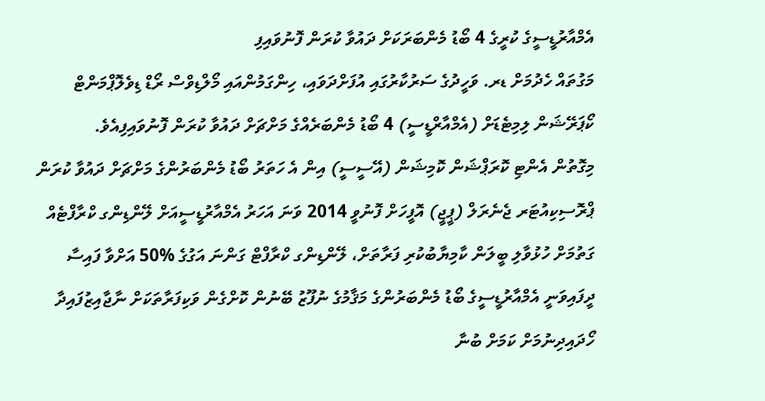އެމްއާރުޑީސީގެ ކުރީގެ 4 ބޯޑު މެންބަރަކަށް ދައުވާ ކުރަން ފޮނުވައިފި
މަގުތައް ހެދުމަށް ޑރ. ވަހީދުގެ ސަރުކާރުގައި އުފަށްދަވައި، ހިންގަމުންއައި މޯލްޑިވްސް ރޯޑް ޑިވެލޮޕްމަންޓް ކޯޕަރޭޝަން ލިމިޓެޑަށް (އެމްއާރްޑީސީ) 4 ބޯޑު މެންބަރެއްގެ މަށްޗަށް ދައުވާ ކުރަން ފޮނުވައިފިއެވެ.
މިގޮތުން އެންޓި ކޮރަޕްޝަން ކޮމިޝަން (އޭސީސީ) އިން އެ ހަތަރު ބޯޑު މެންބަރުންގެ މަށްޗަށް ދައުވާ ކުރަން ޕްރޮސިކިއުޓަރ ޖެނެރަލް (ޕީޖީ) އޮފީހަށް ފޮނުވީ 2014 ވަނަ އަހަރު އެމްއާރުޑީސީއަށް ލޭންޑިންގ ކްރާފްޓެއް ގަތުމަށް ހުޅުވާލި ބީލަން ކާމިޔާބުކުރި ފަރާތަށް، ލޭންޑިންގ ކްރާފްޓް ގަންނަ އަގުގެ %50 އަށްވާ ފައިސާ ދީފައިވަނީ އެމްއާރުޑީސީގެ ބޯޑު މެންބަރުންގެ މަޤާމުގެ ނުފޫޒު ބޭނުން ކޮށްގެން ވަކިފަރާތަކަށް ނާޖާއިޒުފައިދާ ހޯދައިދިނުމަށް ކަމަށް ބުނާ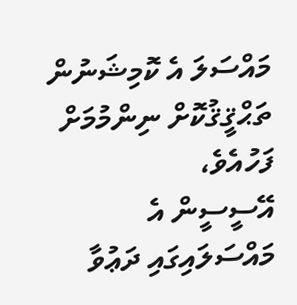މައްސަލަ އެ ކޮމިޝަނުން ތަޙްޤީޤުކޮށް ނިންމުމަށް ފަހުއެވެ،
އޭސީސީން އެ މައްސަލައިގައި ދަޢުވާ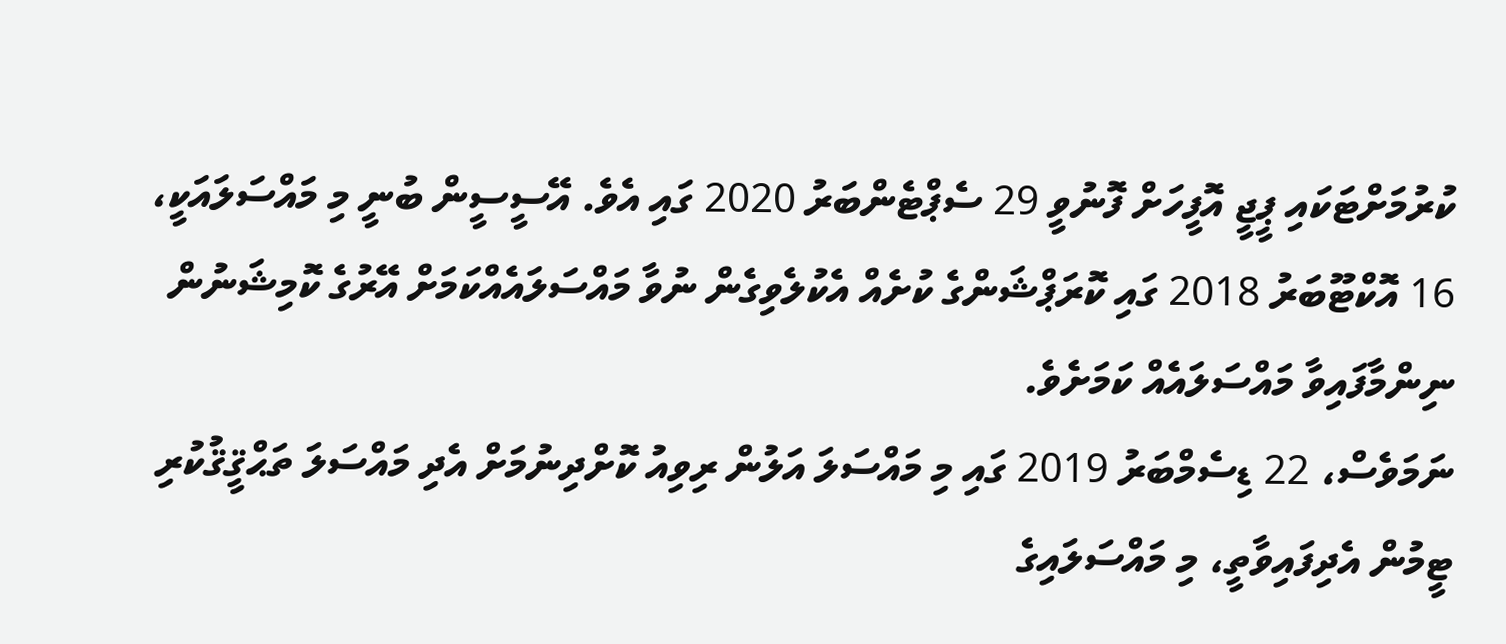ކުރުމަށްޓަކައި ޕީޖީ އޮފީހަށް ފޮނުވީ 29 ސެޕްޓެންބަރު 2020 ގައި އެވެ. އޭސީސީން ބުނީ މި މައްސަލައަކީ، 16 އޮކްޓޫބަރު 2018 ގައި ކޮރަޕްޝަންގެ ކުށެއް އެކުލެވިގެން ނުވާ މައްސަލައެއްކަމަށް އޭރުގެ ކޮމިޝަނުން ނިންމާފައިވާ މައްސަލައެއް ކަމަށެވެ.
ނަމަވެސް، 22 ޑިސެމްބަރު 2019 ގައި މި މައްސަލަ އަލުން ރިވިއު ކޮށްދިނުމަށް އެދި މައްސަލަ ތަޙްޤީޤުކުރި ޓީމުން އެދިފައިވާތީ، މި މައްސަލައިގެ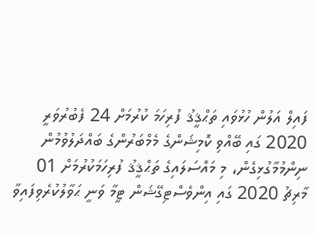ފައިލް އަލުން ހުޅުވައި ތަޙްޤީޤު ފުރިހަމަ ކުރުމަށް 24 ފެބުރުވަރީ 2020 ގައި ބޭއްވި ކޮމިޝަންގެ މެމްބަރުންގެ ބައްދަލުވުމުން ނިންމުމާގުޅިގެން، މި މައްސަލައިގެ ތަޙްޤީޤު ފުރިހަމަކުރުމަށް 01 މާރިޗު 2020 ގައި އިންވެސްޓިގޭޝަން ޓީމާ ވަނީ ޙަވާލުކުރެވިފައިވާ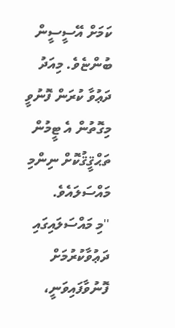ކަމަށް އޭސީސީން ބުންޏެވެ. މިއަދު ދަޢުވާ ކުރަން ފޮނުވީ މިގޮތުން އެ ޓީމުން ތަޙްޤީޤުކޮށް ނިންމި މައްސަލައެވެ.
''މި މައްސަލައިގައި ދަޢުވާކުރުމަށް ފޮނުވާފައިވަނީ،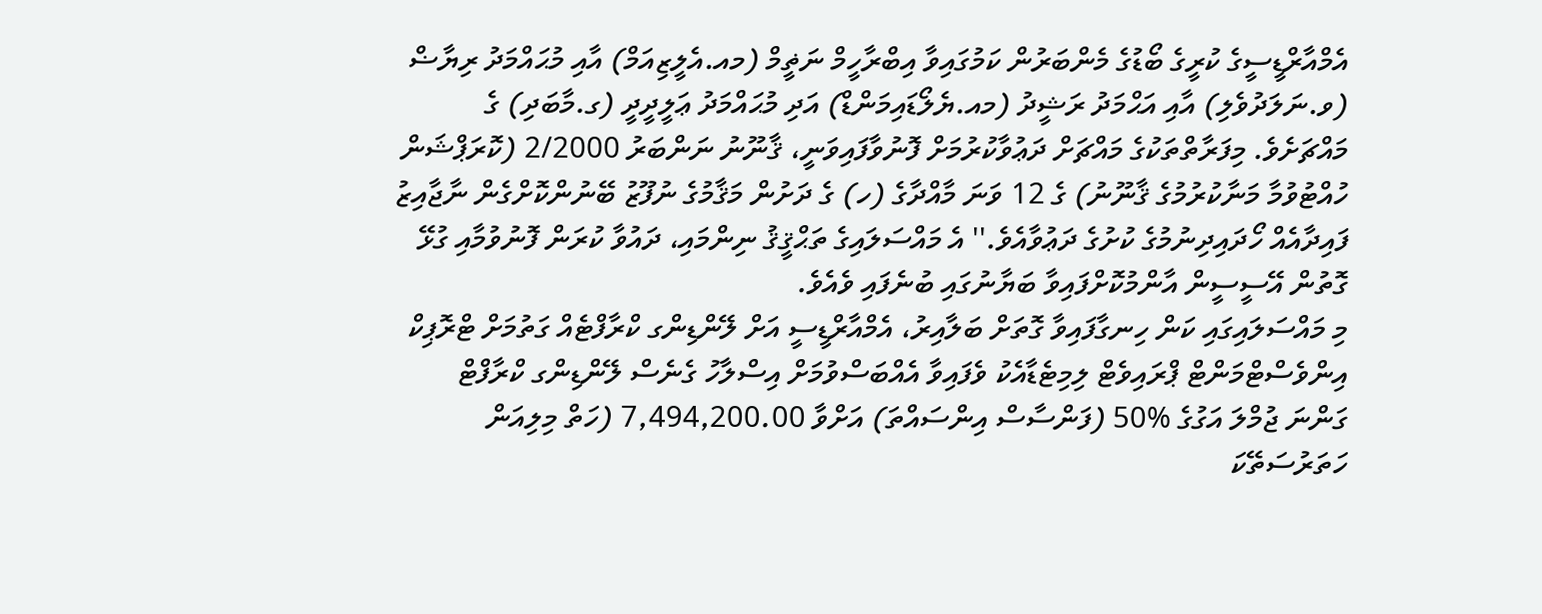އެމްއާރްޑީސީގެ ކުރީގެ ބޯޑުގެ މެންބަރުން ކަމުގައިވާ އިބްރާހީމް ނަޡީމް (މއ.އެލީޒިއަމް) އާއި މުޙައްމަދު ރިޔާޟް (ވ.ނަލަދުވެލި) އާއި އަޙްމަދު ރަޝީދު (މއ.ޔެލޯޑައިމަންޑް) އަދި މުޙައްމަދު ޢަލީދީދީ (ގ.މާބަދި) ގެ މައްޗަށެވެ. މިފަރާތްތަކުގެ މައްޗަށް ދަޢުވާކުރުމަށް ފޮނުވާފައިވަނީ، ޤާނޫނު ނަންބަރު 2/2000 (ކޮރަޕްޝަން ހުއްޓުވުމާ މަނާކުރުމުގެ ޤާނޫނު) ގެ 12 ވަނަ މާއްދާގެ (ހ) ގެ ދަށުން މަޤާމުގެ ނުފޫޒު ބޭނުންކޮށްގެން ނާޖާއިޒު ފައިދާއެއް ހޯދައިދިނުމުގެ ކުށުގެ ދަޢުވާއެވެ.'' އެ މައްސަލައިގެ ތަޙްޤީޤު ނިންމައި، ދައުވާ ކުރަން ފޮނުވުމާއި ގުޅޭ ގޮތުން އޭސީސީން އާންމުކޮށްފައިވާ ބަޔާނުގައި ބުނެފައި ވެއެވެ.
މި މައްސަލައިގައި ކަން ހިނގާފައިވާ ގޮތަށް ބަލާއިރު، އެމްއާރްޑީސީ އަށް ލޭންޑިންގ ކްރާފްޓެއް ގަތުމަށް ޓްރޮޕިކް އިންވެސްޓްމަންޓް ޕްރައިވެޓް ލިމިޓެޑާއެކު ވެފައިވާ އެއްބަސްވުމަށް އިސްލާހު ގެނެސް ލޭންޑިންގ ކްރާފްޓް ގަންނަ ޖުމްލަ އަގުގެ %50 (ފަންސާސް އިންސައްތަ) އަށްވާ 7,494,200.00 (ހަތް މިލިއަން ހަތަރުސަތޭކަ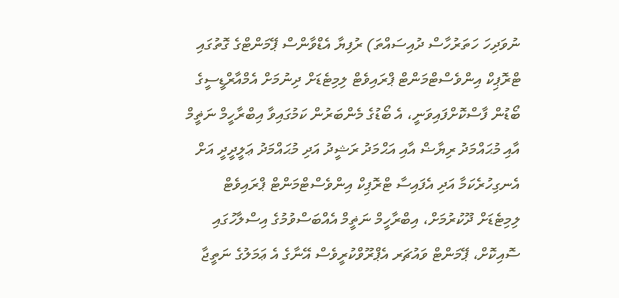ނުވަދިހަ ހަތަރުހާސް ދުއިސައްތަ) ރުފިޔާ އެޑްވާންސް ޕޭމަންޓްގެ ގޮތުގައި ޓްރޮޕިކް އިންވެސްޓްމަންޓް ޕްރައިވެޓް ލިމިޓެޑަށް ދިނުމަށް އެމްއާރްޑީސީގެ ބޯޑުން ފާސްކޮށްފައިވަނީ، އެ ބޯޑުގެ މެންބަރުން ކަމުގައިވާ އިބްރާހީމް ނަޡީމް އާއި މުޙައްމަދު ރިޔާޟް އާއި އަޙްމަދު ރަޝީދު އަދި މުޙައްމަދު ޢަލީދީދީ އަށް އެނގިހުރެކަމާ އަދި އެފައިސާ ޓްރޮޕިކް އިންވެސްޓްމަންޓް ޕްރައިވެޓް ލިމިޓެޑަށް ދޫކުރުމަށް، އިބްރާހީމް ނަޡީމް އެއްބަސްވުމުގެ އިސްލާހުގައި ސޮއިކޮށް، ޕޭމަންޓް ވައުޗަރ އެޕްރޫވްކުރީވެސް އޭނާގެ އެ ޢަމަލުގެ ނަތީޖާ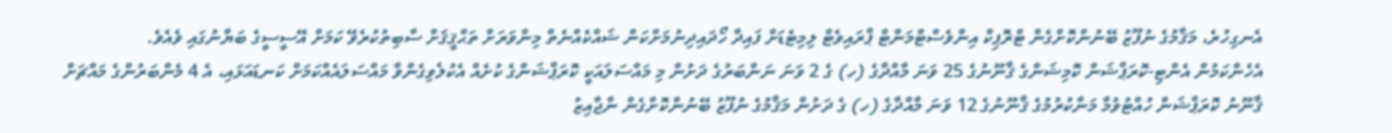އެނގިހުރެ، މަޤާމުގެ ނުފޫޒު ބޭނުންކޮށްގެން ޓްރޮޕިކް އިންވެސްޓްމަންޓް ޕްރައިވެޓް ލިމިޓެޑަށް ފައިދާ ހޯދައިދިނުމަށްކަން ޝައްކެއްނެތް މިންވަރަށް ތަޙްޤީޤަށް ސާބިތުކުރެވޭ ކަމަށް އޭސީސީގެ ބަޔާނުގައި ވެއެވެ.
އެހެންކަމުން އެންޓި-ކޮރަޕްޝަން ކޮމިޝަންގެ ޤާނޫނުގެ 25 ވަނަ މާއްދާގެ (ހ) ގެ 2 ވަނަ ނަންބަރުގެ ދަށުން މި މައްސަލައަކީ ކޮރަޕްޝަންގެ ކުށެއް އެކުލެވިގެންވާ މައްސަލައެއްކަމަށް ކަނޑައަޅައި، އެ 4 މެންބަރުންގެ މައްޗަށް ޤާނޫނު ކޮރަޕްޝަން ހުއްޓުވުމާ މަނާކުރުމުގެ ޤާނޫނުގެ 12 ވަނަ މާއްދާގެ (ހ) ގެ ދަށުން މަޤާމުގެ ނުފޫޒު ބޭނުންކޮށްގެން ނާޖާއިޒު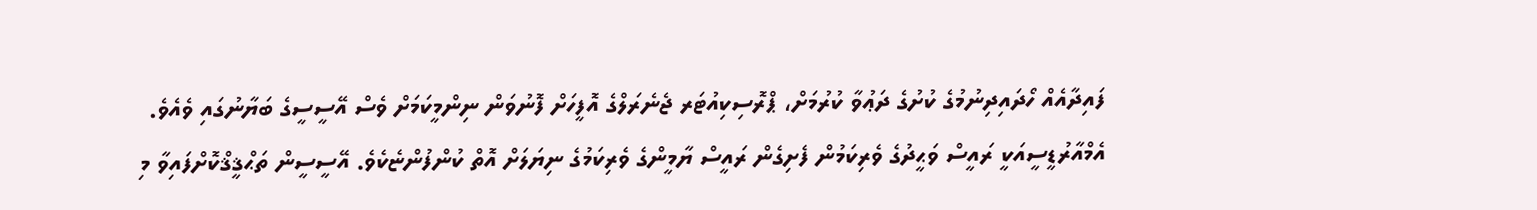ފައިދާއެއް ހޯދައިދިނުމުގެ ކުށުގެ ދަޢުވާ ކުރުމަށް، ޕްރޮސިކިއުޓަރ ޖެނެރަލްގެ އޮފީހަށް ފޮނުވަން ނިންމީކަމަށް ވެސް އޭސީސީގެ ބަޔާނުގައި ވެއެވެ.
އެމްއާރުޑީސީއަކީ ރައީސް ވަޙީދުގެ ވެރިކަމުން ފެށިގެން ރައީސް ޔާމީންގެ ވެރިކަމުގެ ނިޔަލަށް އޮތް ކުންފުންޏެކެވެ. އޭސީސީން ތަޙްޤީޤްކޮށްފައިވާ މި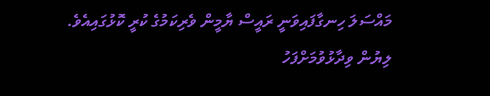މައްސަލަ ހިނގާފައިވަނީ ރައީސް ޔާމީން ވެރިކަމުގެ ކުރީ ކޮޅުގައިއެވެ.
ލިޔުން ވިދާޅުވުމަށްފަހު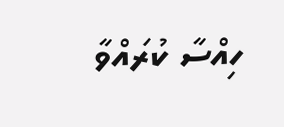ހިއްސާ ކުރައްވާ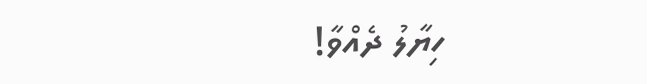ހިޔާލު ދެއްވާ!